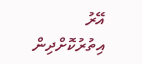އޭރު އިތުރުކޮށްދިން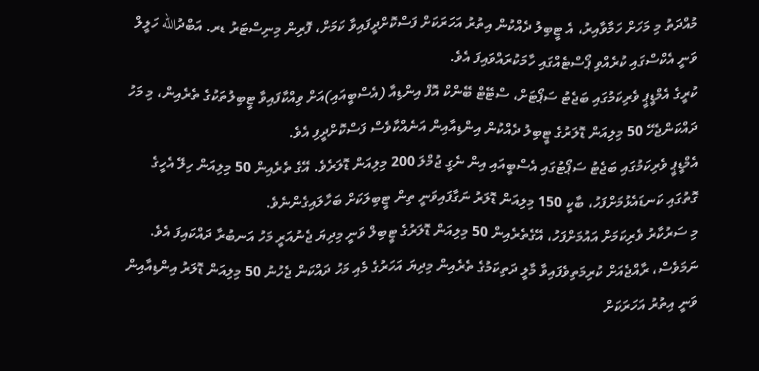މުއްދަތު މި މަހަށް ހަމާވާއިރު، އެ ޓީބިލު ދެއްކުން އިތުރު އަހަރަކަށް ފަސްކޮށްދީފައިވާ ކަމަށް، ފޮރިން މިނިސްޓަރު ޑރ. އަބްދުالله ހަލީލް ވަނީ އެކްސްގައި ކުރެއްވި ޕޯސްޓެއްގައި ހާމަކުރައްވައިފަ އެވެ.
ކުރީގެ އެމްޑީޕީ ވެރިކަމުގައި ބަޖެޓު ސަޕޯޓަށް، ސްޓޭޓް ބޭންކް އޮފް އިންޑިއާ (އެސްބީއައި)އަށް ވިއްކާފައިވާ ޓީބިލުތަކުގެ ތެރެއިން، މި މަހު ދައްކަންޖެހޭ 50 މިލިއަން ޑޮލަރުގެ ޓީބިލު ދެއްކުން އިންޑިއާއިން އަނެއްކާވެސް ފަސްކޮށްދީފި އެވެ.
އެމްޑީޕީ ވެރިކަމުގައި ބަޖެޓު ސަޕޯޓުގައި އެސްބީއައި އިން ނެގީ ޖުމްލަ 200 މިލިއަން ޑޮލަރެވެ. އޭގެ ތެރެއިން 50 މިލިއަން ހިލޭ އެހީގެ ގޮތުގައި ކަނޑައެޅުމަށްފަހު، ބާކީ 150 މިލިއަން ޑޮލަރު ނަގާފައިވަނީ ތިން ޓީބިލަކަށް ބަހާލައިގެންނެވެ.
މި ސަރުކާރު ވެރިކަމަށް އައުމަށްފަހު، އޭގެތެރެއިން 50 މިލިއަން ޑޮލަރުގެ ޓީބިލް ވަނީ މިދިޔަ ޖެނުއަރީ މަހު އަނބުރާ ދައްކައިފަ އެވެ. ނަމަވެސް، ރާއްޖެއަށް ކުރިމަތިވެފައިވާ މާލީ ދަތިކަމުގެ ތެރެއިން މިދިޔަ އަހަރުގެ މެއި މަހު ދައްކަން ޖެހުނު 50 މިލިއަން ޑޮލަރު އިންޑިއާއިން ވަނީ އިތުރު އަހަރަކަށް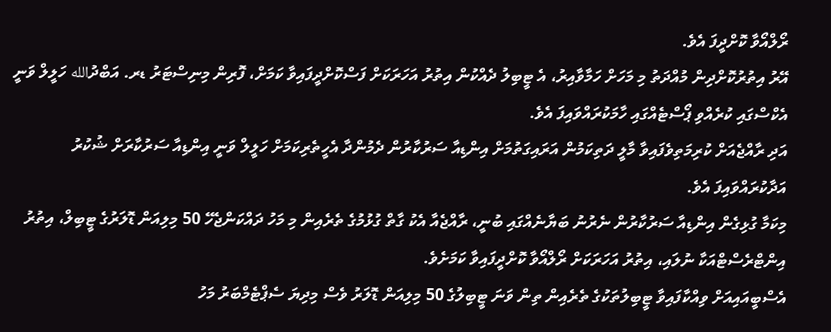ރޯލްއޯވާ ކޮށްދީފަ އެވެ.
އޭރު އިތުރުކޮށްދިން މުއްދަތު މި މަހަށް ހަމާވާއިރު، އެ ޓީބިލު ދެއްކުން އިތުރު އަހަރަކަށް ފަސްކޮށްދީފައިވާ ކަމަށް، ފޮރިން މިނިސްޓަރު ޑރ. އަބްދުالله ހަލީލް ވަނީ އެކްސްގައި ކުރެއްވި ޕޯސްޓެއްގައި ހާމަކުރައްވައިފަ އެވެ.
އަދި ރާއްޖެއަށް ކުރިމަތިވެފައިވާ މާލީ ދަތިކަމުން އަރައިގަތުމަށް އިންޑިއާ ސަރުކާރުން ދެމުންދާ އެހީތެރިކަމަށް ހަލީލް ވަނީ އިންޑިއާ ސަރުކާރަށް ޝުކުރު އަދާކުރައްވައިފަ އެވެ.
މިކަމާ ގުޅިގެން އިންޑިއާ ސަރުކާރުން ނެރުނު ބަޔާނެއްގައި ބުނީ، ރާއްޖެއާ އެކު ގާތް ގުޅުމުގެ ތެރެއިން މި މަހު ދައްކަންޖެހޭ 50 މިލިއަން ޑޮލަރުގެ ޓީބިލް، އިތުރު އިންޓްރެސްޓްއަކާ ނުލައި، އިތުރު އަހަރަކަށް ރޯލްއޯވާ ކޮށްދީފައިވާ ކަމަށެވެ.
އެސްބީއައިއަށް ވިއްކާފައިވާ ޓީބިލުތަކުގެ ތެރެއިން ތިން ވަނަ ޓީބިލުގެ 50 މިލިއަން ޑޮލަރު ވެސް މިދިޔަ ސެޕްޓެމްބަރު މަހު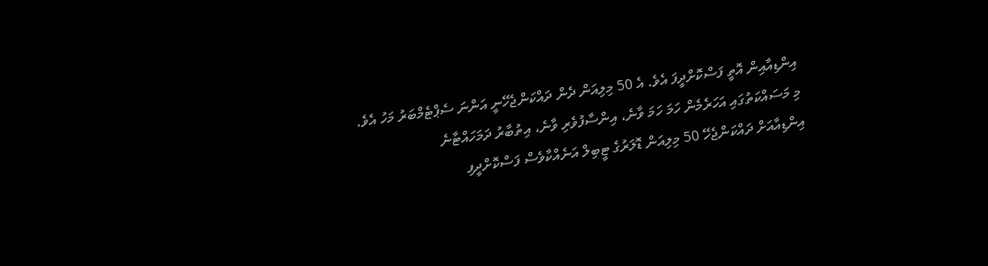އިންޑިއާއިން އޮތީ ފަސްކޮށްދީފަ އެވެ. އެ 50 މިލިއަން ދެން ދައްކަންޖެހޭނީ އަންނަ ސެޕްޓެމްބަރު މަހު އެވެ.
މި މަސައްކަތުގައި އަހަރެމެން ހަމަ ހަމަ ވާނެ، އިންސާފުވެރި ވާނެ، އިތުބާރު ދަމަހައްޓާނެ
އިންޑިއާއަށް ދައްކަންޖެހޭ 50 މިލިއަން ޑޮލަރުގެ ޓީބިލް އަނެއްކާވެސް ފަސްކޮށްދީފި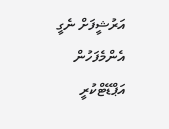އަރުޝީފަށް ނެގީ
އެންމެފަހުން އަޕްޑޭޓްކުރީ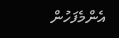އެންމެފަހުން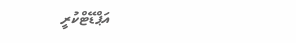އަޕްޑޭޓްކުރީ